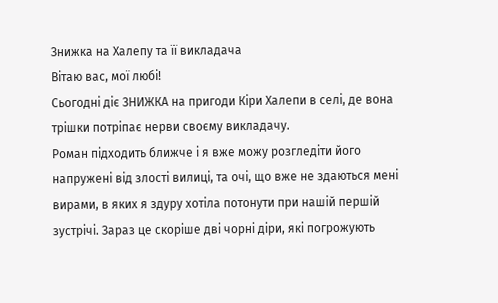Знижка на Халепу та її викладача
Вітаю вас, мої любі!
Сьогодні діє ЗНИЖКА на пригоди Кіри Халепи в селі, де вона трішки потріпає нерви своєму викладачу.
Роман підходить ближче і я вже можу розгледіти його напружені від злості вилиці, та очі, що вже не здаються мені вирами, в яких я здуру хотіла потонути при нашій першій зустрічі. Зараз це скоріше дві чорні діри, які погрожують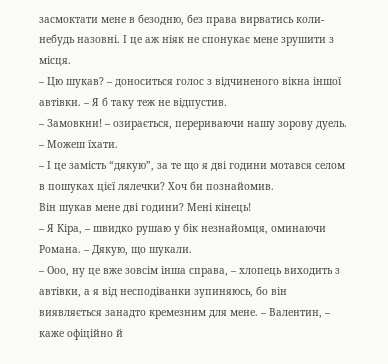засмоктати мене в безодню, без права вирватись коли-небудь назовні. І це аж ніяк не спонукає мене зрушити з місця.
– Цю шукав? – доноситься голос з відчиненого вікна іншої автівки. – Я б таку теж не відпустив.
– Замовкни! – озирається, перериваючи нашу зорову дуель. – Можеш їхати.
– І це замість “дякую”, за те що я дві години мотався селом в пошуках цієї лялечки? Хоч би познайомив.
Він шукав мене дві години? Мені кінець!
– Я Кіра, – швидко рушаю у бік незнайомця, оминаючи Романа. – Дякую, що шукали.
– Ооо, ну це вже зовсім інша справа, – хлопець виходить з автівки, а я від несподіванки зупиняюсь, бо він виявляється занадто кремезним для мене. – Валентин, – каже офіційно й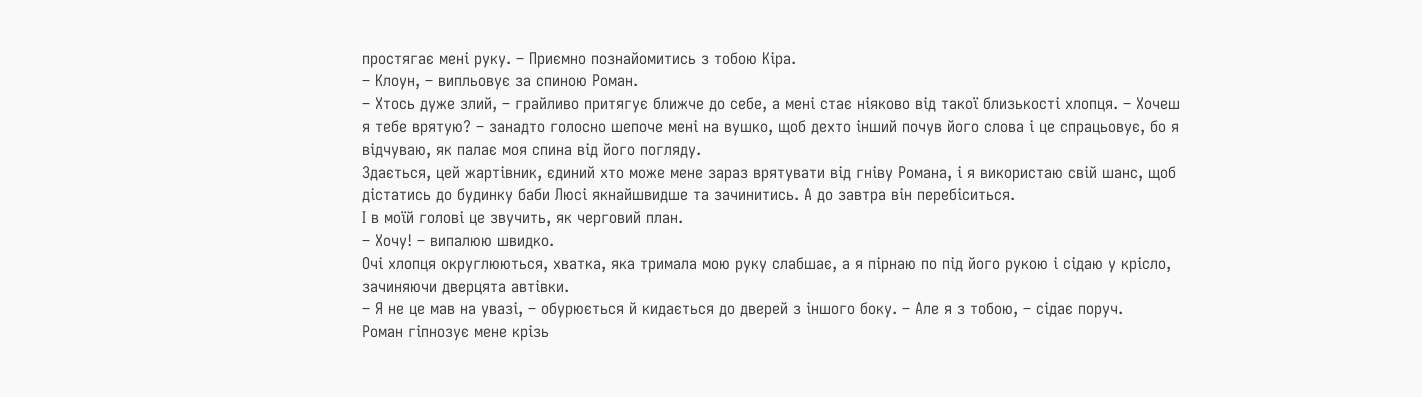простягає мені руку. – Приємно познайомитись з тобою Кіра.
– Клоун, – випльовує за спиною Роман.
– Хтось дуже злий, – грайливо притягує ближче до себе, а мені стає ніяково від такої близькості хлопця. – Хочеш я тебе врятую? – занадто голосно шепоче мені на вушко, щоб дехто інший почув його слова і це спрацьовує, бо я відчуваю, як палає моя спина від його погляду.
Здається, цей жартівник, єдиний хто може мене зараз врятувати від гніву Романа, і я використаю свій шанс, щоб дістатись до будинку баби Люсі якнайшвидше та зачинитись. А до завтра він перебіситься.
І в моїй голові це звучить, як черговий план.
– Хочу! – випалюю швидко.
Очі хлопця округлюються, хватка, яка тримала мою руку слабшає, а я пірнаю по під його рукою і сідаю у крісло, зачиняючи дверцята автівки.
– Я не це мав на увазі, – обурюється й кидається до дверей з іншого боку. – Але я з тобою, – сідає поруч.
Роман гіпнозує мене крізь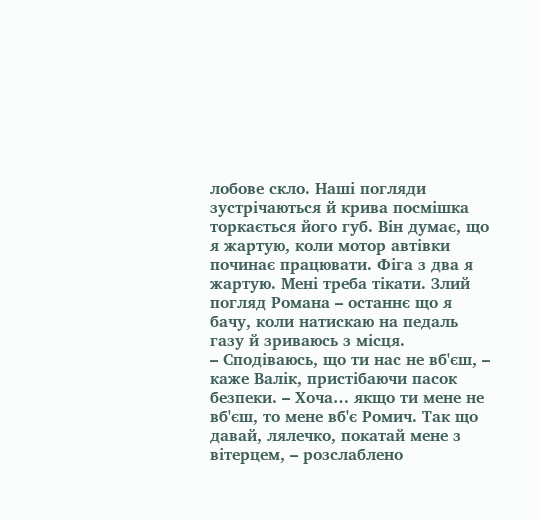лобове скло. Наші погляди зустрічаються й крива посмішка торкається його губ. Він думає, що я жартую, коли мотор автівки починає працювати. Фіга з два я жартую. Мені треба тікати. Злий погляд Романа – останнє що я бачу, коли натискаю на педаль газу й зриваюсь з місця.
– Сподіваюсь, що ти нас не вб'єш, – каже Валік, пристібаючи пасок безпеки. – Хоча… якщо ти мене не вб'єш, то мене вб'є Ромич. Так що давай, лялечко, покатай мене з вітерцем, – розслаблено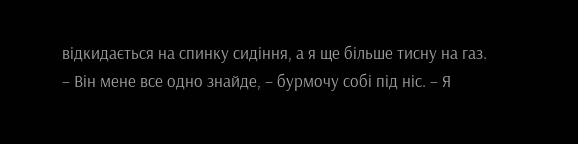відкидається на спинку сидіння, а я ще більше тисну на газ.
– Він мене все одно знайде, – бурмочу собі під ніс. – Я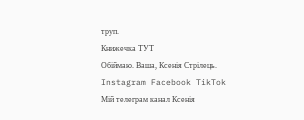труп.
Книжечка ТУТ
Обіймаю. Ваша, Ксенія Стрілець.
Instagram Facebook TikTok
Мій телеграм канал Ксенія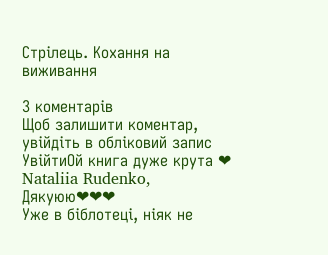Стрілець. Кохання на виживання

3 коментарів
Щоб залишити коментар, увійдіть в обліковий запис
УвійтиОй книга дуже крута ❤
Nataliia Rudenko, Дякуюю❤❤❤
Уже в біблотеці, ніяк не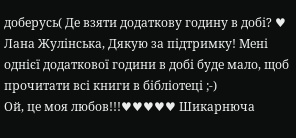доберусь( Де взяти додаткову годину в добі? ♥
Лана Жулінська, Дякую за підтримку! Мені однієї додаткової години в добі буде мало, щоб прочитати всі книги в бібліотеці ;-)
Ой, це моя любов!!!♥♥♥♥♥ Шикарнюча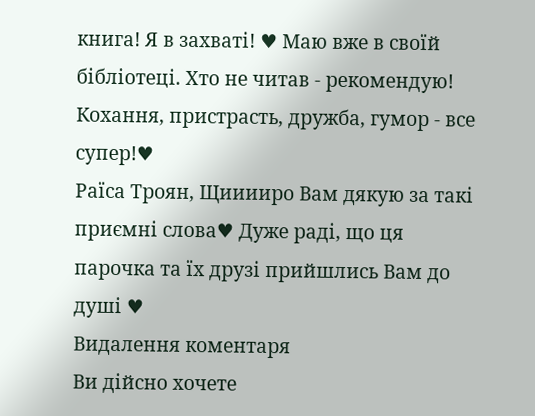книга! Я в захваті! ♥ Маю вже в своїй бібліотеці. Хто не читав - рекомендую! Кохання, пристрасть, дружба, гумор - все супер!♥
Раїса Троян, Щииииро Вам дякую за такі приємні слова♥ Дуже раді, що ця парочка та їх друзі прийшлись Вам до душі ♥
Видалення коментаря
Ви дійсно хочете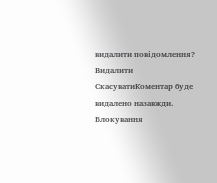видалити повідомлення?
Видалити СкасуватиКоментар буде видалено назавжди.
Блокування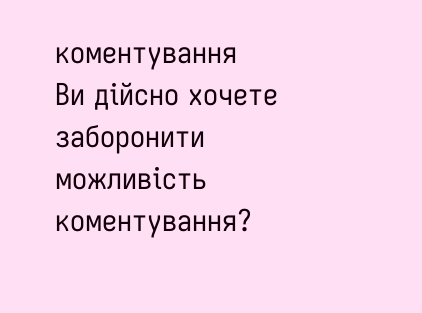коментування
Ви дійсно хочете заборонити можливість коментування?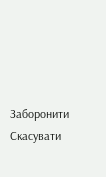Заборонити Скасувати